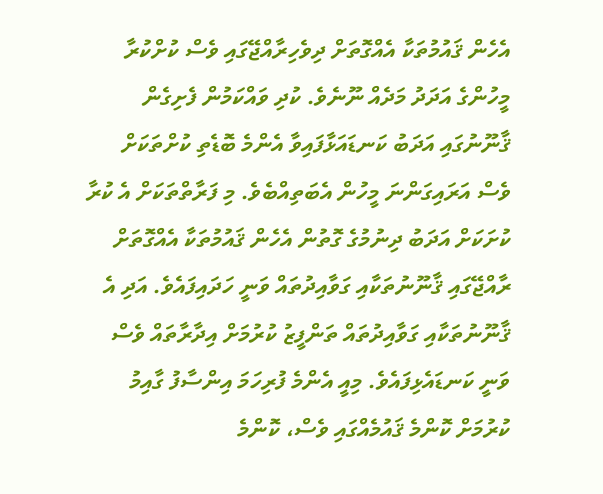އެހެން ޤައުމުތަކާ އެއްގޮތަށް ދިވެހިރާއްޖޭގައި ވެސް ކުށްކުރާ މީހުންގެ އަދަދު މަދެއް ނޫނެވެ. ކުދި ވައްކަމުން ފެށިގެން ޤާނޫނުގައި އަދަބު ކަނޑައަޅާފައިވާ އެންމެ ބޮޑެތި ކުށްތަކަށް ވެސް އަރައިގަންނަ މީހުން އެބަތިއްބެވެ. މި ފަރާތްތަކަށް އެ ކުރާ ކުށަކަށް އަދަބު ދިނުމުގެ ގޮތުން އެހެން ޤައުމުތަކާ އެއްގޮތަށް ރާއްޖޭގައި ޤާނޫނުތަކާއި ގަވާއިދުތައް ވަނީ ހަދައިފައެވެ. އަދި އެ ޤާނޫނުތަކާއި ގަވާއިދުތައް ތަންފީޒު ކުރުމަށް އިދާރާތައް ވެސް ވަނީ ކަނޑައެޅިފައެވެ. މިއީ އެންމެ ފުރިހަމަ އިންސާފު ގާއިމު ކުރުމަށް ކޮންމެ ޤައުމެއްގައި ވެސް، ކޮންމެ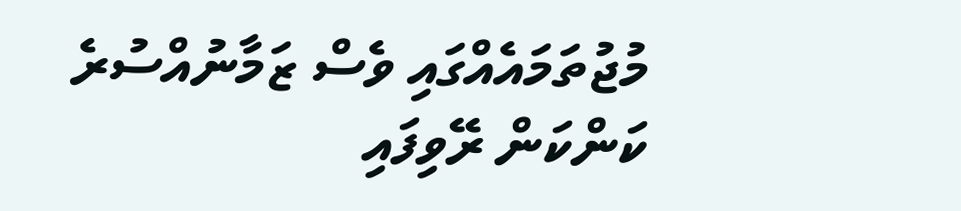މުޖުތަމައެއްގައި ވެސް ޒަމާނުއްސުރެ ކަންކަން ރޭވިފައި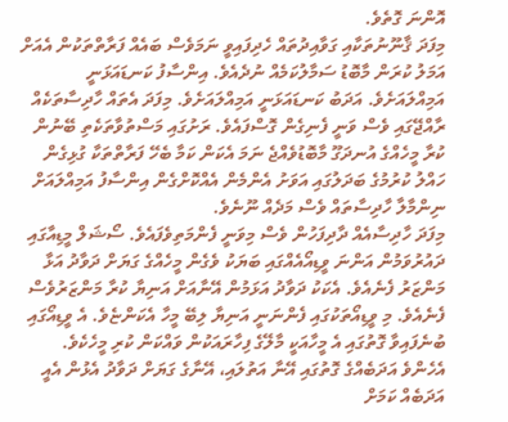އޮންނަ ގޮތެވެ.
މިފަދަ ޤާނޫނުތަކާއި ގަވާއިދުތައް ހެދިފައިވީ ނަމަވެސް ބައެއް ފަރާތްތަކުން އެއަށް އަމަލު ކުރަން މާބޮޑު ސަމާލުކަމެއް ނުދެއެވެ. އިންސާފު ކަނޑައަޅަނީ އަމިއްލައަށެވެ. އަދަބު ކަނޑައަޅަނީ އަމިއްލައަށެވެ. މިފަދަ އެތައް ހާދިސާތަކެއް ރާއްޖޭގައި ވެސް ވަނީ ފެނިގެން ގޮސްފައެވެ. ރަށުގައި މަސްތުވާތަކެތި ބޭނުން ކުރާ މީހެއްގެ އުނދަގޫ މާބޮޑުވެއްޖެ ނަމަ އެކަން ކަމާ ބެހޭ ފަރާތްތަކާ ގުޅިގެން ހައްލު ކުރުމުގެ ބަދަލުގައި އަވަށު އެންމެން އެއްކޮށްގެން އިންސާފު އަމިއްލައަށް ނިންމާލާ ހާދިސާތައް ވެސް މަދެއް ނޫނެވެ.
މިފަދަ ހާދިސާއެއް ދާދިފަހުން ވެސް މިވަނީ ފެންމަތިވެފައެވެ. ސޯޝަލް މީޑިއާގައި ދައުރުވަމުން އަންނަ ވީޑިއޯއެއްގައި ބަޔަކު ވެގެން މީހެއްގެ ގަޔަށް ދަވާދު އަޅާ މަންޒަރު ފެނެއެވެ. އެކަކު ދަވާދު އަޅަމުން އޭނާއަށް އަނިޔާ ކުރާ މަންޒަރުވެސް ފެނެއެވެ. މި ވީޑިއޯތަކުގައި ފެންނަނީ އަނިޔާ ލިބޭ މީހާ އެކަންޏެވެ. އެ ވީޑިއޯގައި ބުނެފައިވާ ގޮތުގައި އެ މީހާއަކީ މާލޭގެ ފިހާރައަކުން ވައްކަން ކުރި މީހެކެވެ. އެހެންވެ އަދަބެއްގެ ގޮތުގައި އޭނާ އަތުލައި، އޭނާގެ ގަޔަށް ދަވާދު އެޅުން އެއީ އަދަބެއް ކަމަށް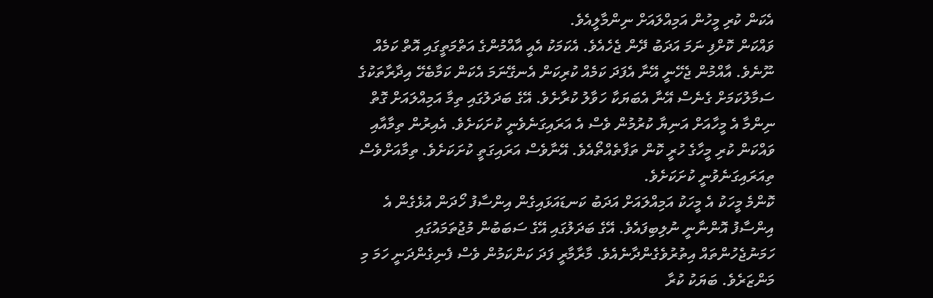އެކަން ކުރި މީހުން އަމިއްލައަށް ނިންމާލީއެވެ.
ވައްކަން ކޮށްފި ނަމަ އަދަބު ދޭން ޖެހެއެވެ. އެކަމަކު އެއީ އާއްމުންގެ އަތްމަތީގައި އޮތް ކަމެއް ނޫނެވެ. އާއްމުން ޖެހޭނީ އޭނާ އެފަދަ ކަމެއް ކުރިކަން އެނގޭނަމަ އެކަން ކަމާބެހޭ އިދާރާތަކުގެ ސަމާލުކަމަށް ގެނެސް އޭނާ އެބަޔަކާ ހަވާލު ކުރާށެވެ. އޭގެ ބަދަލުގައި ތިމާ އަމިއްލައަށް ގޮތް ނިންމާ އެ މީހާއަށް އަނިޔާ ކުރުމުން ވެސް އެ އަރައިގަނެވެނީ ކުށަކަށެވެ. އެއިރުން ތިމާއާއި ވައްކަން ކުރި މީހާގެ ހުރީ ކޮން ތަފާތެއްތޯއެވެ. އޭނާވެސް އަރައިގަތީ ކުށަކަށެވެ. ތިމާއަށްވެސް ތިއަރައިގަނެވުނީ ކުށަކަށެވެ.
ކޮންމެ މީހަކު އެ މީހަކު އަމިއްލައަށް އަދަބު ކަނޑައަޅައިގެން އިންސާފު ހޯދަން އުޅެގެން އެ އިންސާފު އޮންނާނީ ނުލިބިފައެވެ. އޭގެ ބަދަލުގައި އޭގެ ސަބަބުން މުޖުތަމައުގައި ހަމަނުޖެހުންތައް އިތުރުވެގެންދާނެއެވެ. މާރާމާރީ ފަދަ ކަންކަމުން ވެސް ފެނިގެންދަނީ ހަމަ މި މަންޒަރެވެ. ބަޔަކު ކުރާ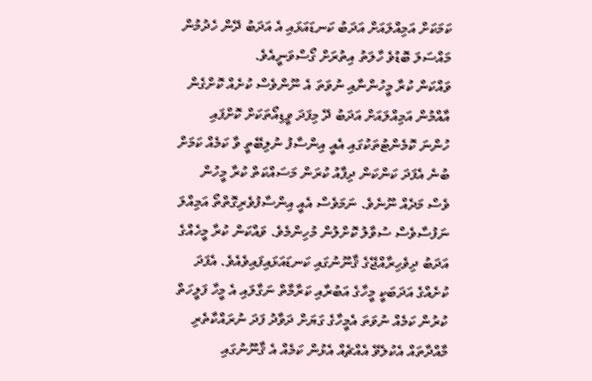ކަމަކަށް އަމިއްލައަށް އަދަބު ކަނޑައަޅައި އެ އަދަބު ދޭން ހެދުމުން މައްސަލަ ބޮޑުވެ ހާލަތު އިތުރަށް ގޯސްވަނީއެވެ.
ވައްކަން ކުރާ މީހުންނާއި ނުވަތަ އެ ނޫންވެސް ކުށެއް ކޮށްގެން އާއްމުން އަމިއްލައަށް އަދަބު ދޭ މިފަދަ ވީޑިއޯތަކަށް ކޮށްފައި ހުންނަ ކޮމެންޓުތަކުގައި އެއީ އިންސާފު ނުލިބޭތީ ވާ ކަމެއް ކަމަށް ބުނެ އެފަދަ ކަންކަން ދިފާއު ކުރަން މަސައްކަތް ކުރާ މީހުން ވެސް މަދެއް ނޫނެވެ. ނަމަވެސް އެއީ އިންސާފުވެރިގޮތްތޯ އަމިއްލަ ނަފުސާވެސް ސުވާލު ކޮށްލުން މުހިންމެވެ. ވައްކަން ކުރާ މީހެއްގެ އަދަބު ދިވެހިރާއްޖޭގެ ޤާނޫނުގައި ކަނޑައަޅައިފައިވެއެވެ. އެފަދަ ކުށެއްގެ އަދަބަކީ މީހާގެ އަބުރާއި ކަރާމާތް ނަގާލައި އެ މީހާ ފަލީހަތް ކުރުން ކަމެއް ނުވަތަ އެމީހާގެ ގަޔަށް ދަވާދު ފަދަ ނުރައްކާތެރި މާއްދާތައް އެކުލެވޭ އެއްޗެއް އެޅުން ކަމެއް އެ ޤާނޫނުގައި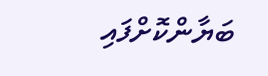ބަޔާންކޮށްފައި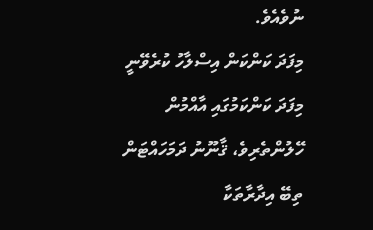ނުވެއެވެ.
މިފަދަ ކަންކަން އިސްލާހު ކުރެވޭނީ މިފަދަ ކަންކަމުގައި އާއްމުން ހޭލުންތެރިވެ، ޤާނޫނު ދަމަހައްޓަން ތިބޭ އިދާރާތަކާ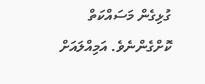ގުޅިގެން މަސައްކަތް ކޮށްގެންނެވެ. އަމިއްލައަށް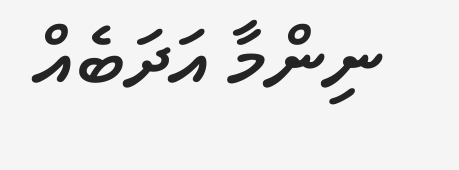ނިންމާ އަދަބެއް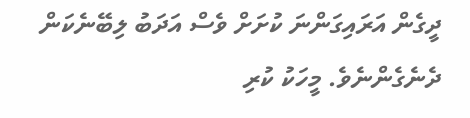ދީގެން އަރައިގަންނަ ކުށަށް ވެސް އަދަބު ލިބޭނެކަން ދެނެގެންނެވެ. މީހަކު ކުރި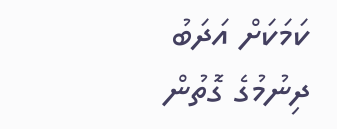ކަމަކަށް އަދަބު ދިނުމުގެ ގޮތުން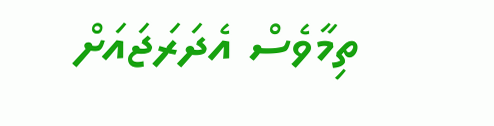ތިމާވެސް އެދަރަޖައަށް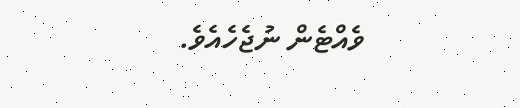ވެއްޓެން ނުޖެހެއެވެ.